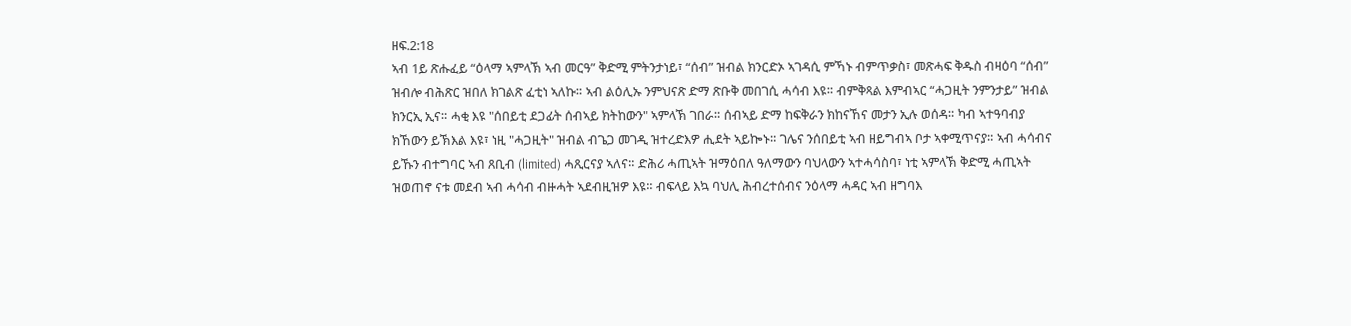ዘፍ.2:18
ኣብ 1ይ ጽሑፈይ “ዕላማ ኣምላኽ ኣብ መርዓ” ቅድሚ ምትንታነይ፣ “ሰብ” ዝብል ክንርድኦ ኣገዳሲ ምኻኑ ብምጥቃስ፣ መጽሓፍ ቅዱስ ብዛዕባ “ሰብ” ዝብሎ ብሕጽር ዝበለ ክገልጽ ፈቲነ ኣለኩ። ኣብ ልዕሊኡ ንምህናጽ ድማ ጽቡቅ መበገሲ ሓሳብ እዩ። ብምቅጻል እምብኣር “ሓጋዚት ንምንታይ” ዝብል ክንርኢ ኢና። ሓቂ እዩ "ሰበይቲ ደጋፊት ሰብኣይ ክትከውን" ኣምላኽ ገበራ። ሰብኣይ ድማ ከፍቅራን ክከናኸና መታን ኢሉ ወሰዳ። ካብ ኣተዓባብያ ክኸውን ይኽእል እዩ፣ ነዚ "ሓጋዚት" ዝብል ብጌጋ መገዲ ዝተረድእዎ ሒደት ኣይኰኑ። ገሌና ንሰበይቲ ኣብ ዘይግብኣ ቦታ ኣቀሚጥናያ። ኣብ ሓሳብና ይኹን ብተግባር ኣብ ጸቢብ (limited) ሓጺርናያ ኣለና። ድሕሪ ሓጢኣት ዝማዕበለ ዓለማውን ባህላውን ኣተሓሳስባ፣ ነቲ ኣምላኽ ቅድሚ ሓጢኣት ዝወጠኖ ናቱ መደብ ኣብ ሓሳብ ብዙሓት ኣደብዚዝዎ እዩ። ብፍላይ እኳ ባህሊ ሕብረተሰብና ንዕላማ ሓዳር ኣብ ዘግባእ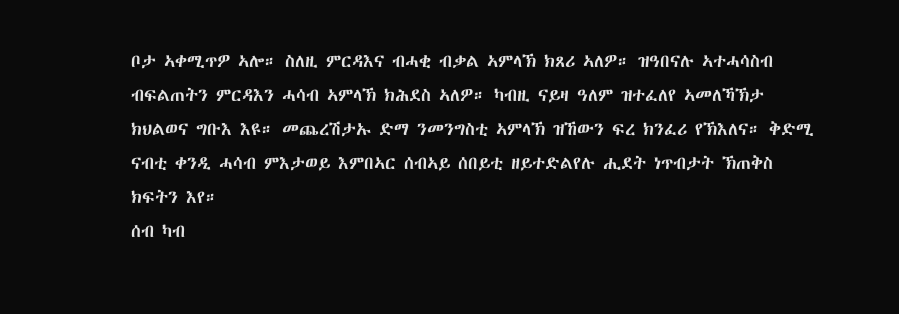ቦታ ኣቀሚጥዎ ኣሎ። ስለዚ ምርዳእና ብሓቂ ብቃል ኣምላኽ ክጸሪ ኣለዎ። ዝዓበናሉ ኣተሓሳስብ ብፍልጠትን ምርዳእን ሓሳብ ኣምላኽ ክሕደስ ኣለዎ። ካብዚ ናይዛ ዓለም ዝተፈለየ ኣመለኻኽታ ክህልወና ግቡእ እዩ። መጨረሽታኡ ድማ ንመንግስቲ ኣምላኽ ዝኸውን ፍረ ክንፈሪ የኽእለና። ቅድሚ ናብቲ ቀንዲ ሓሳብ ምእታወይ እምበኣር ሰብኣይ ሰበይቲ ዘይተድልየሉ ሒደት ነጥብታት ኽጠቅስ ክፍትን እየ።
ሰብ ካብ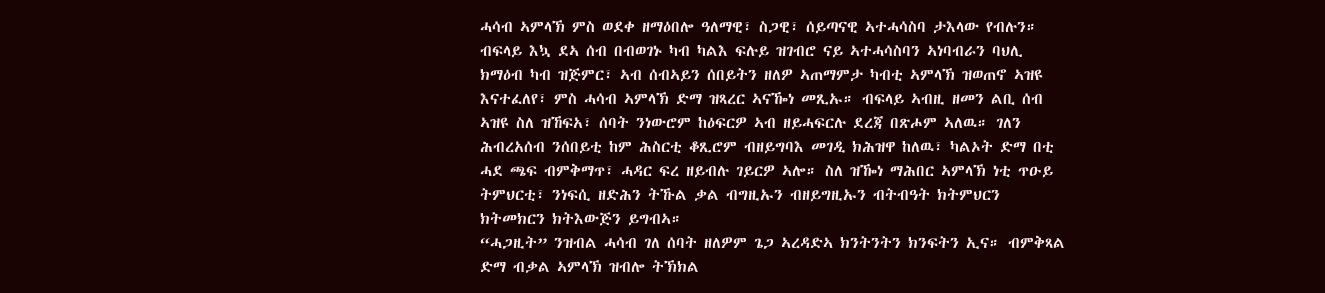ሓሳብ ኣምላኽ ምስ ወደቀ ዘማዕበሎ ዓለማዊ፣ ስጋዊ፣ ሰይጣናዊ ኣተሓሳስባ ታእላው የብሉን። ብፍላይ እኳ ደኣ ሰብ በብወገኑ ካብ ካልእ ፍሉይ ዝገብሮ ናይ ኣተሓሳስባን ኣነባብራን ባህሊ ክማዕብ ካብ ዝጅምር፣ ኣብ ሰብኣይን ሰበይትን ዘለዎ ኣጠማምታ ካብቲ ኣምላኽ ዝወጠኖ ኣዝዩ እናተፈለየ፣ ምስ ሓሳብ ኣምላኽ ድማ ዝጻረር ኣናዀነ መጺኡ። ብፍላይ ኣብዚ ዘመን ልቢ ሰብ ኣዝዩ ስለ ዝኸፍአ፣ ሰባት ንነውሮም ከዕፍርዎ ኣብ ዘይሓፍርሉ ደረጃ በጽሖም ኣለዉ። ገለን ሕብረአሰብ ንሰበይቲ ከም ሕስርቲ ቆጺሮም ብዘይግባእ መገዲ ክሕዝዋ ከለዉ፣ ካልኦት ድማ በቲ ሓደ ጫፍ ብምቅማጥ፣ ሓዳር ፍረ ዘይብሉ ገይርዎ ኣሎ። ስለ ዝዀነ ማሕበር ኣምላኽ ነቲ ጥዑይ ትምህርቲ፣ ንነፍሲ ዘድሕን ትኹል ቃል ብግዚኡን ብዘይግዚኡን ብትብዓት ክትምህርን ክትመክርን ክትእውጅን ይግብኣ።
“ሓጋዚት” ንዝብል ሓሳብ ገለ ሰባት ዘለዎም ጌጋ ኣረዳድኣ ክንትንትን ክንፍትን ኢና። ብምቅጻል ድማ ብቃል ኣምላኽ ዝብሎ ትኽክል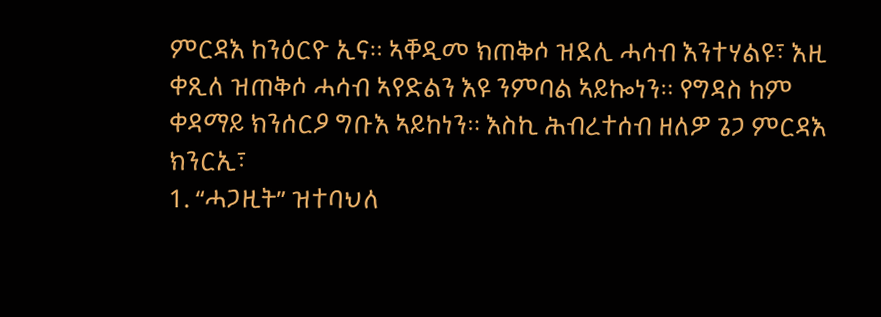ምርዳእ ከንዕርዮ ኢና። ኣቐዲመ ክጠቅሶ ዝደሊ ሓሳብ እንተሃልዩ፣ እዚ ቀጺለ ዝጠቅሶ ሓሳብ ኣየድልን እዩ ንምባል ኣይኰነን። የግዳስ ከም ቀዳማይ ክንሰርዖ ግቡእ ኣይከነን። እስኪ ሕብረተሰብ ዘለዎ ጌጋ ምርዳእ ክንርኢ፣
1. “ሓጋዚት” ዝተባህለ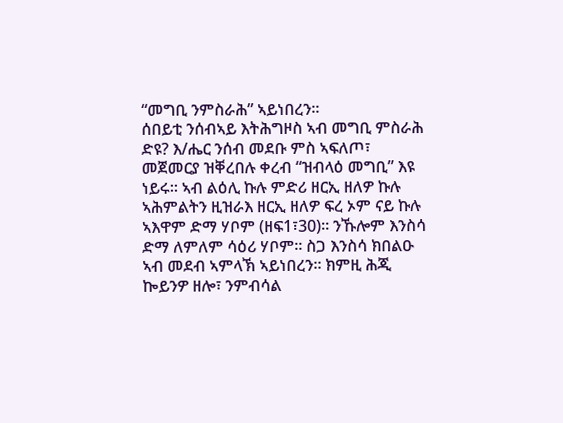“መግቢ ንምስራሕ” ኣይነበረን።
ሰበይቲ ንሰብኣይ እትሕግዞስ ኣብ መግቢ ምስራሕ ድዩ? እ/ሔር ንሰብ መደቡ ምስ ኣፍለጦ፣ መጀመርያ ዝቐረበሉ ቀረብ “ዝብላዕ መግቢ” እዩ ነይሩ። ኣብ ልዕሊ ኩሉ ምድሪ ዘርኢ ዘለዎ ኩሉ ኣሕምልትን ዚዝራእ ዘርኢ ዘለዎ ፍረ ኦም ናይ ኩሉ ኣእዋም ድማ ሃቦም (ዘፍ1፣30)። ንኹሎም እንስሳ ድማ ለምለም ሳዕሪ ሃቦም። ስጋ እንስሳ ክበልዑ ኣብ መደብ ኣምላኽ ኣይነበረን። ክምዚ ሕጂ ኰይንዎ ዘሎ፣ ንምብሳል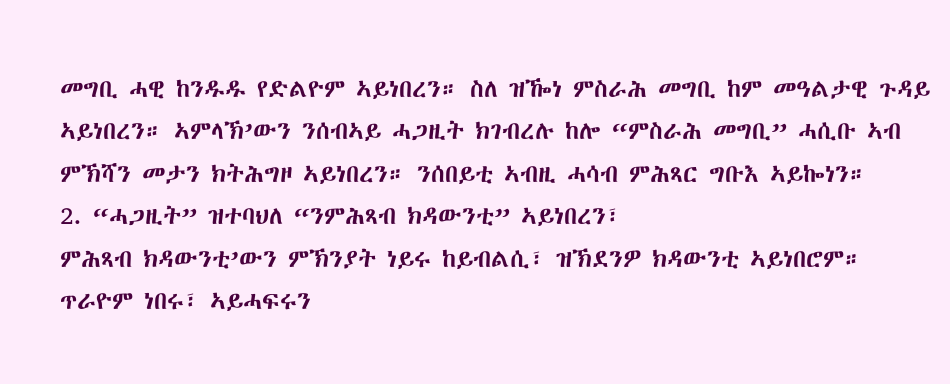መግቢ ሓዊ ከንዱዱ የድልዮም ኣይነበረን። ስለ ዝዀነ ምስራሕ መግቢ ከም መዓልታዊ ጉዳይ ኣይነበረን። ኣምላኽ’ውን ንሰብኣይ ሓጋዚት ክገብረሉ ከሎ “ምስራሕ መግቢ” ሓሲቡ ኣብ ምኽሻን መታን ክትሕግዞ ኣይነበረን። ንሰበይቲ ኣብዚ ሓሳብ ምሕጻር ግቡእ ኣይኰነን።
2. “ሓጋዚት” ዝተባህለ “ንምሕጻብ ክዳውንቲ” ኣይነበረን፣
ምሕጻብ ክዳውንቲ’ውን ምኽንያት ነይሩ ከይብልሲ፣ ዝኽደንዎ ክዳውንቲ ኣይነበሮም። ጥራዮም ነበሩ፣ ኣይሓፍሩን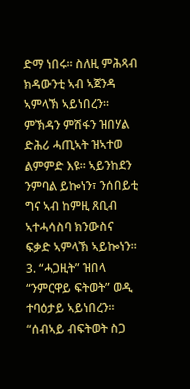ድማ ነበሩ። ስለዚ ምሕጻብ ክዳውንቲ ኣብ ኣጀንዳ ኣምላኽ ኣይነበረን። ምኽዳን ምሽፋን ዝበሃል ድሕሪ ሓጢኣት ዝኣተወ ልምምድ እዩ። ኣይንከደን ንምባል ይኰነን፣ ንሰበይቲ ግና ኣብ ከምዚ ጸቢብ ኣተሓሳስባ ክንውስና ፍቃድ ኣምላኽ ኣይኰነን።
3. “ሓጋዚት” ዝበላ “ንምርዋይ ፍትወት” ወዲ ተባዕታይ ኣይነበረን።
“ሰብኣይ ብፍትወት ስጋ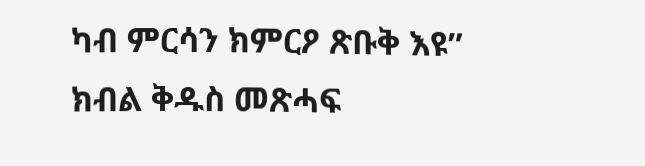ካብ ምርሳን ክምርዖ ጽቡቅ እዩ” ክብል ቅዱስ መጽሓፍ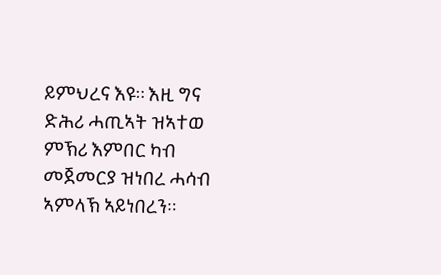ይምህረና እዩ። እዚ ግና ድሕሪ ሓጢኣት ዝኣተወ ምኽሪ እምበር ካብ መጀመርያ ዝነበረ ሓሳብ ኣምላኽ ኣይነበረን።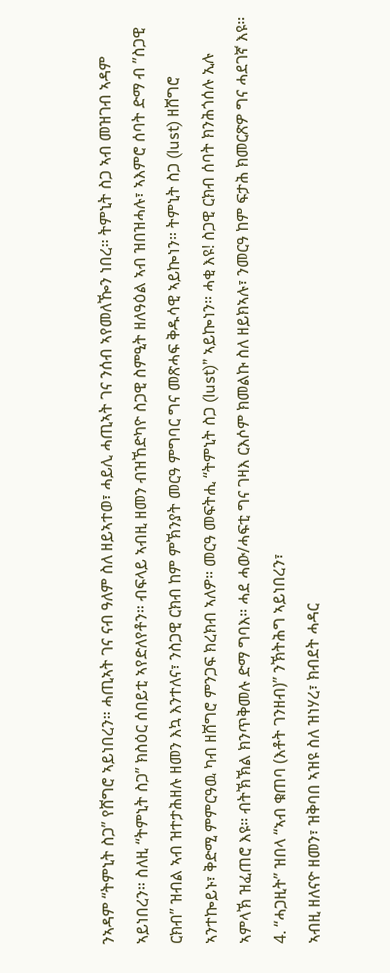ንኣዳም “ትምኒት ስጋ” የሸግሮ ኣይነበረን። ሓጢኣት ገና ናብ ዓለም ስለ ዘይኣተወ፣ ሓይሊ ሓጢኣት ገና ንሰብ ኣየመለዀን ነበረ። ትምኒት ስጋ ኣብ መዝገብ ኣዳም ኣይነበረን። ስለዚ “ትምኒት ስጋ” ክስዕር ሰበይቲ ኣየድለየቶን። ብፍላይ ኣብዚ ዘመን ብዝኸድካዮ ስጋዊ ስምዒት ዘለዓዕል ኣብ ዝበዝሓሉ፣ ኣእምሮ ሰባት ድማ ብ ”ስጋዊ ርክብ” ዝብል ኣብ ዝተታሕዘሉ ዘመን እኳ እንተለና፣ ንስጋዊ ርክብ ከም ምኽንያት መርዓ ምግባር ግና መጽሓፍ ቅዱሳዊ ኣይኰነን። ትምኒት ስጋ (lust) ዘሸግሮ ኣንተኰይኑ፣ ቅድሚ ምምርዓዉ ካብ ዘሸግሮ ምንጋፍ ክረክብ ኣለዎ። መርዓ መፍትሒ “ትምኒት ስጋ (lust)” ኣይኰነን። ሓቂ እዩ! ስጋዊ ርክብ ሰባት ክንሕጎሰሉ ኢሉ ኣምላኽ ዝፈጠሮ እዩ። ብትኽኽል ክንጥቅመሉ ድማ ግባእ። ሓደ ሓው/ሓፍቲ ግና ገዛእ ርእሶም ክመልኩ ስለ ዘይክኣሉ፣ ንመርዓ ከም ፍታሕ ክመርጽዎ ግና ሓደገኛ እዩ።
4. “ሓጋዚት” ዝበላ “ኣብ ቁጠባ (እቶት ገንዘብ)” ንኽትሕግ ኣይነበረን፣
ኣብዚ ዘለናዮ ዘመን፣ ዝቅባበ ኣዝዩ ስለ ዝነሃረ፣ ክብደት ሓዳር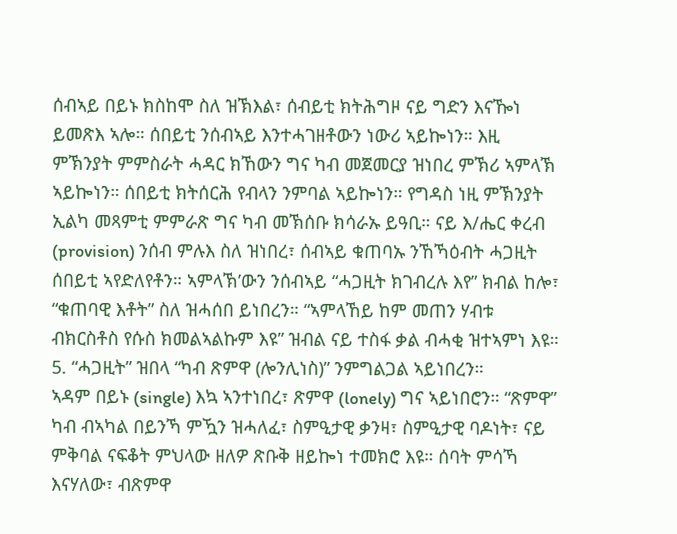ሰብኣይ በይኑ ክስከሞ ስለ ዝኽእል፣ ሰብይቲ ክትሕግዞ ናይ ግድን እናዀነ ይመጽእ ኣሎ። ሰበይቲ ንሰብኣይ እንተሓገዘቶውን ነውሪ ኣይኰነን። እዚ ምኽንያት ምምስራት ሓዳር ክኸውን ግና ካብ መጀመርያ ዝነበረ ምኽሪ ኣምላኽ ኣይኰነን። ሰበይቲ ክትሰርሕ የብላን ንምባል ኣይኰነን። የግዳስ ነዚ ምኽንያት ኢልካ መጻምቲ ምምራጽ ግና ካብ መኽሰቡ ክሳራኡ ይዓቢ። ናይ እ/ሔር ቀረብ (provision) ንሰብ ምሉእ ስለ ዝነበረ፣ ሰብኣይ ቁጠባኡ ንኸኻዕብት ሓጋዚት ሰበይቲ ኣየድለየቶን። ኣምላኽ’ውን ንሰብኣይ “ሓጋዚት ክገብረሉ እየ” ክብል ከሎ፣ “ቁጠባዊ እቶት” ስለ ዝሓሰበ ይነበረን። “ኣምላኸይ ከም መጠን ሃብቱ ብክርስቶስ የሱስ ክመልኣልኩም እዩ” ዝብል ናይ ተስፋ ቃል ብሓቂ ዝተኣምነ እዩ።
5. “ሓጋዚት” ዝበላ “ካብ ጽምዋ (ሎንሊነስ)” ንምግልጋል ኣይነበረን።
ኣዳም በይኑ (single) እኳ ኣንተነበረ፣ ጽምዋ (lonely) ግና ኣይነበሮን። “ጽምዋ” ካብ ብኣካል በይንኻ ምዃን ዝሓለፈ፣ ስምዒታዊ ቃንዛ፣ ስምዒታዊ ባዶነት፣ ናይ ምቅባል ናፍቆት ምህላው ዘለዎ ጽቡቅ ዘይኰነ ተመክሮ እዩ። ሰባት ምሳኻ እናሃለው፣ ብጽምዋ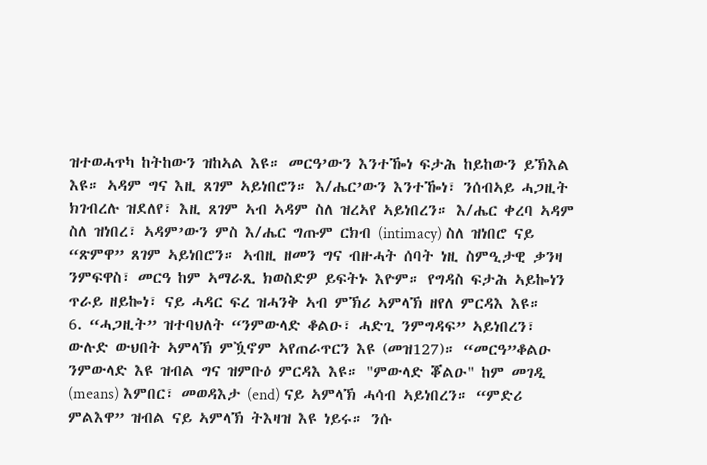ዝተወሓጥካ ከትከውን ዝከኣል እዩ። መርዓ’ውን እንተዀነ ፍታሕ ከይከውን ይኽእል እዩ። ኣዳም ግና እዚ ጸገም ኣይነበሮን። እ/ሔር’ውን እንተዀነ፣ ንሰብኣይ ሓጋዚት ክገብረሉ ዝደለየ፣ እዚ ጸገም ኣብ ኣዳም ስለ ዝረኣየ ኣይነበረን። እ/ሔር ቀረባ ኣዳም ስለ ዝነበረ፣ ኣዳም’ውን ምስ እ/ሔር ግጡም ርክብ (intimacy) ስለ ዝነበሮ ናይ “ጽምዋ” ጸገም ኣይነበሮን። ኣብዚ ዘመን ግና ብዙሓት ሰባት ነዚ ስምዒታዊ ቃንዛ ንምፍዋስ፣ መርዓ ከም ኣማራጺ ክወስድዎ ይፍትኑ እዮም። የግዳስ ፍታሕ ኣይኰነን ጥራይ ዘይኰነ፣ ናይ ሓዳር ፍረ ዝሓንቅ ኣብ ምኽሪ ኣምላኽ ዘየለ ምርዳእ እዩ።
6. “ሓጋዚት” ዝተባህለት “ንምውላድ ቆልዑ፣ ሓድጊ ንምግዳፍ” ኣይነበረን፣
ውሉድ ውህበት ኣምላኽ ምዃኖም ኣየጠራጥርን እዩ (መዝ127)። “መርዓ”ቆልዑ ንምውላድ እዩ ዝብል ግና ዝምቡዕ ምርዳእ እዩ። "ምውላድ ቖልዑ" ከም መገዲ (means) እምበር፣ መወዳእታ (end) ናይ ኣምላኽ ሓሳብ ኣይነበረን። “ምድሪ ምልእዋ” ዝብል ናይ ኣምላኽ ትእዛዝ እዩ ነይሩ። ንሱ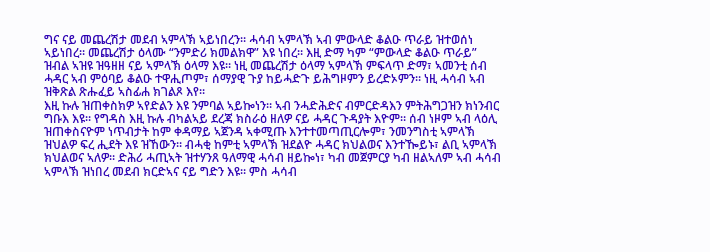ግና ናይ መጨረሽታ መደብ ኣምላኽ ኣይነበረን። ሓሳብ ኣምላኽ ኣብ ምውላድ ቆልዑ ጥራይ ዝተወሰነ ኣይነበረ። መጨረሽታ ዕላሙ “ንምድሪ ክመልክዋ” እዩ ነበረ። እዚ ድማ ካም “ምውላድ ቆልዑ ጥራይ” ዝብል ኣዝዩ ዝዓዘዘ ናይ ኣምላኽ ዕላማ እዩ። ነዚ መጨረሽታ ዕላማ ኣምላኽ ምፍላጥ ድማ፣ ኣመንቲ ሰብ ሓዳር ኣብ ምዕባይ ቆልዑ ተዋሒጦም፣ ሰማያዊ ጉያ ከይሓድጉ ይሕግዞምን ይረድኦምን። ነዚ ሓሳብ ኣብ ዝቅጽል ጽሑፈይ ኣስፊሐ ክገልጾ እየ።
እዚ ኩሉ ዝጠቀስክዎ ኣየድልን እዩ ንምባል ኣይኰነን። ኣብ ንሓድሕድና ብምርድዳእን ምትሕግጋዝን ክነንብር ግቡእ እዩ። የግዳስ እዚ ኩሉ ብካልኣይ ደረጃ ክስራዕ ዘለዎ ናይ ሓዳር ጉዳያት እዮም። ሰብ ነዞም ኣብ ላዕሊ ዝጠቀስናዮም ነጥብታት ከም ቀዳማይ ኣጀንዳ ኣቀሚጡ እንተተመጣጢርሎም፣ ንመንግስቲ ኣምላኽ ዝህልዎ ፍረ ሒደት እዩ ዝኸውን። ብሓቂ ከምቲ ኣምላኽ ዝደልዮ ሓዳር ክህልወና እንተዀይኑ፣ ልቢ ኣምላኽ ክህልወና ኣለዎ። ድሕሪ ሓጢኣት ዝተሃንጸ ዓለማዊ ሓሳብ ዘይኰነ፣ ካብ መጀምርያ ካብ ዘልኣለም ኣብ ሓሳብ ኣምላኽ ዝነበረ መደብ ክርድኣና ናይ ግድን እዩ። ምስ ሓሳብ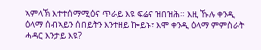ኣምላኽ እተተሰማሚዕና ጥራይ እዩ ፍሬና ዝበዝሕ። እዚ ኹሉ ቀንዲ ዕላማ ሰብኣይን ሰበይትን እንተዘይ ኰይኑ፣ እሞ ቀንዲ ዕላማ ምምስራት ሓዳር እንታይ እዩ?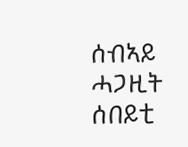ሰብኣይ ሓጋዚት ሰበይቲ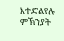እተድልየሉ ምኽንያት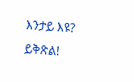እንታይ እዩ?
ይቅጽል!